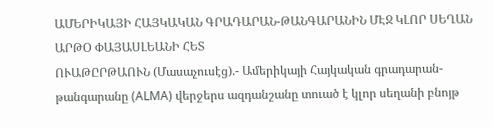ԱՄԵՐԻԿԱՅԻ ՀԱՅԿԱԿԱՆ ԳՐԱԴԱՐԱՆ-ԹԱՆԳԱՐԱՆԻՆ ՄԷՋ ԿԼՈՐ ՍԵՂԱՆ ԱՐԹՕ ՓԱՅԱՍԼԵԱՆԻ ՀԵՏ
ՈՒԱԹԸՐԹԱՈՒՆ (Մասաչուսէց).- Ամերիկայի Հայկական գրադարան-թանգարանը (ALMA) վերջերս ազդանշանը տուած է կլոր սեղանի բնոյթ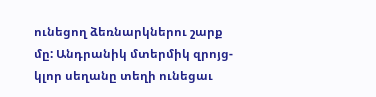ունեցող ձեռնարկներու շարք մը: Անդրանիկ մտերմիկ զրոյց-կլոր սեղանը տեղի ունեցաւ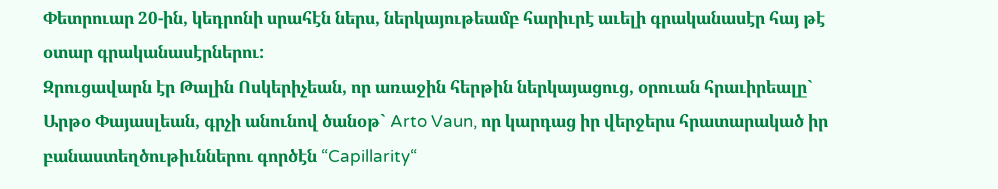Փետրուար 20-ին, կեդրոնի սրահէն ներս, ներկայութեամբ հարիւրէ աւելի գրականասէր հայ թէ օտար գրականասէրներու:
Զրուցավարն էր Թալին Ոսկերիչեան, որ առաջին հերթին ներկայացուց, օրուան հրաւիրեալը` Արթօ Փայասլեան, գրչի անունով ծանօթ` Arto Vaun, որ կարդաց իր վերջերս հրատարակած իր բանաստեղծութիւններու գործէն “Capillarity“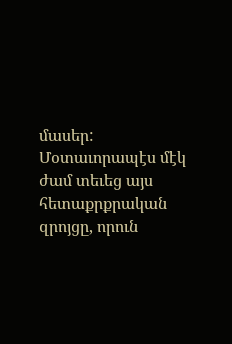մասեր: Մօտաւորապէս մէկ ժամ տեւեց այս հետաքրքրական զրոյցը, որուն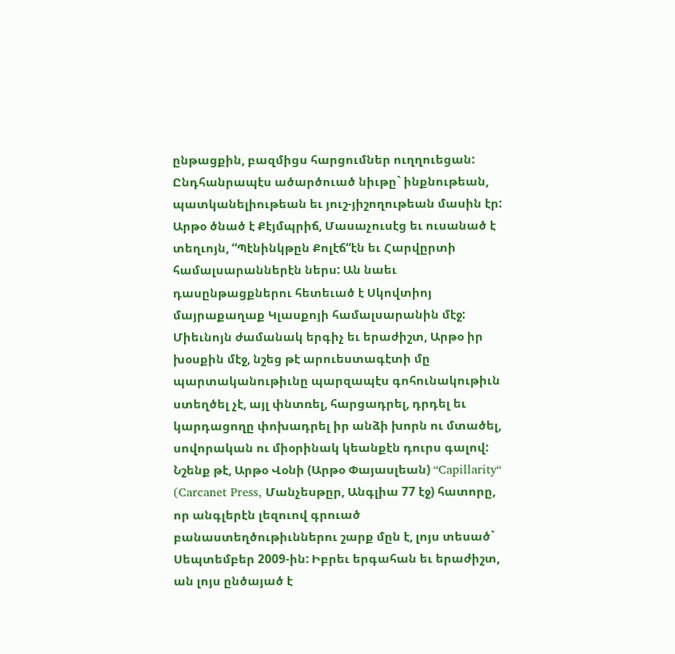ընթացքին, բազմիցս հարցումներ ուղղուեցան:
Ընդհանրապէս ածարծուած նիւթը` ինքնութեան, պատկանելիութեան եւ յուշ-յիշողութեան մասին էր:
Արթօ ծնած է Քէյմպրիճ, Մասաչուսէց եւ ուսանած է տեղւոյն, “Պէնինկթըն Քոլէճ“էն եւ Հարվըրտի համալսարաններէն ներս: Ան նաեւ դասընթացքներու հետեւած է Սկովտիոյ մայրաքաղաք Կլասքոյի համալսարանին մէջ:
Միեւնոյն ժամանակ երգիչ եւ երաժիշտ, Արթօ իր խօսքին մէջ, նշեց թէ արուեստագէտի մը պարտականութիւնը պարզապէս գոհունակութիւն ստեղծել չէ, այլ փնտռել, հարցադրել, դրդել եւ կարդացողը փոխադրել իր անձի խորն ու մտածել, սովորական ու միօրինակ կեանքէն դուրս գալով: Նշենք թէ, Արթօ Վօնի (Արթօ Փայասլեան) “Capillarity“ (Carcanet Press, Մանչեսթըր, Անգլիա 77 էջ) հատորը, որ անգլերէն լեզուով գրուած բանաստեղծութիւններու շարք մըն է, լոյս տեսած` Սեպտեմբեր 2009-ին: Իբրեւ երգահան եւ երաժիշտ, ան լոյս ընծայած է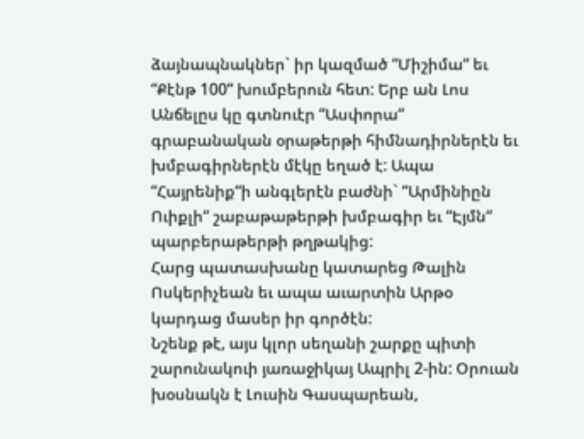ձայնապնակներ` իր կազմած “Միշիմա“ եւ “Քէնթ 100“ խումբերուն հետ: Երբ ան Լոս Անճելըս կը գտնուէր “Ասփորա“ գրաբանական օրաթերթի հիմնադիրներէն եւ խմբագիրներէն մէկը եղած է: Ապա “Հայրենիք“ի անգլերէն բաժնի` “Արմինիըն Ուիքլի“ շաբաթաթերթի խմբագիր եւ “Էյմն“ պարբերաթերթի թղթակից:
Հարց պատասխանը կատարեց Թալին Ոսկերիչեան եւ ապա աւարտին Արթօ կարդաց մասեր իր գործէն:
Նշենք թէ, այս կլոր սեղանի շարքը պիտի շարունակուի յառաջիկայ Ապրիլ 2-ին: Օրուան խօսնակն է Լուսին Գասպարեան,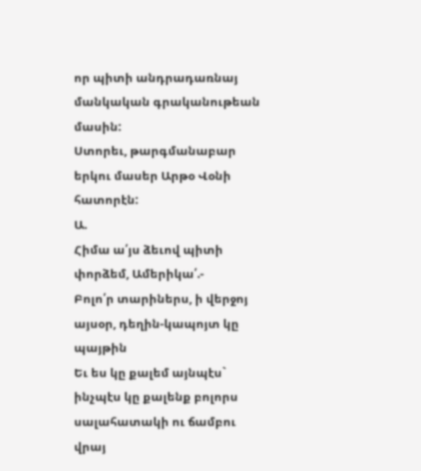որ պիտի անդրադառնայ մանկական գրականութեան մասին:
Ստորեւ, թարգմանաբար երկու մասեր Արթօ Վօնի հատորէն:
Ա.
Հիմա ա՛յս ձեւով պիտի փորձեմ, Ամերիկա՛.-
Բոլո՛ր տարիներս, ի վերջոյ այսօր, դեղին-կապոյտ կը պայթին
Եւ ես կը քալեմ այնպէս` ինչպէս կը քալենք բոլորս սալահատակի ու ճամբու վրայ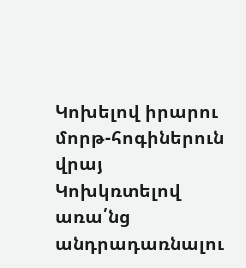Կոխելով իրարու մորթ-հոգիներուն վրայ
Կոխկռտելով առա՛նց անդրադառնալու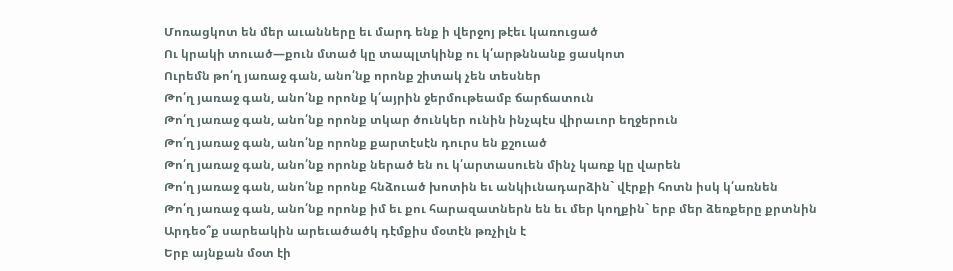Մոռացկոտ են մեր աւանները եւ մարդ ենք ի վերջոյ թէեւ կառուցած
Ու կրակի տուած—քուն մտած կը տապլտկինք ու կ՛արթննանք ցասկոտ
Ուրեմն թո՛ղ յառաջ գան, անո՛նք որոնք շիտակ չեն տեսներ
Թո՛ղ յառաջ գան, անո՛նք որոնք կ՛այրին ջերմութեամբ ճարճատուն
Թո՛ղ յառաջ գան, անո՛նք որոնք տկար ծունկեր ունին ինչպէս վիրաւոր եղջերուն
Թո՛ղ յառաջ գան, անո՛նք որոնք քարտէսէն դուրս են քշուած
Թո՛ղ յառաջ գան, անո՛նք որոնք ներած են ու կ՛արտասուեն մինչ կառք կը վարեն
Թո՛ղ յառաջ գան, անո՛նք որոնք հնձուած խոտին եւ անկիւնադարձին` վէրքի հոտն իսկ կ՛առնեն
Թո՛ղ յառաջ գան, անո՛նք որոնք իմ եւ քու հարազատներն են եւ մեր կողքին` երբ մեր ձեռքերը քրտնին
Արդեօ՞ք սարեակին արեւածածկ դէմքիս մօտէն թռչիլն է
Երբ այնքան մօտ էի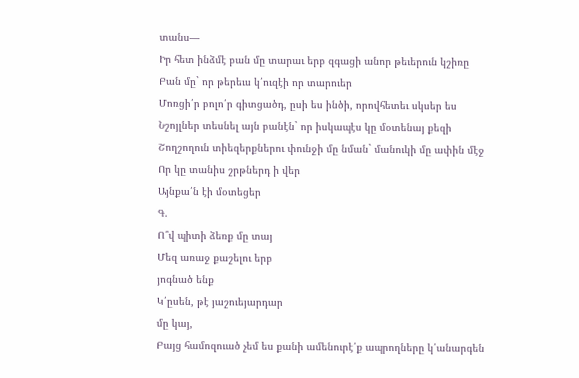տանս—
Իր հետ ինձմէ բան մը տարաւ երբ զգացի անոր թեւերուն կշիռը
Բան մը` որ թերեւս կ՛ուզէի որ տարուեր
Մոռցի՛ր բոլո՛ր գիտցածդ, ըսի ես ինծի, որովհետեւ սկսեր ես
Նշոյլներ տեսնել այն բանէն` որ իսկապէս կը մօտենայ քեզի
Շողշողուն տիեզերքներու փունջի մը նման` մանուկի մը ափին մէջ
Որ կը տանիս շրթներդ ի վեր
Այնքա՛ն էի մօտեցեր
Գ.
Ո՞վ պիտի ձեռք մը տայ
Մեզ առաջ քաշելու երբ
յոգնած ենք
Կ՛ըսեն, թէ յաշուեյարդար
մը կայ,
Բայց համոզուած չեմ ես քանի ամենուրէ՛ք ապրողները կ՛անարգեն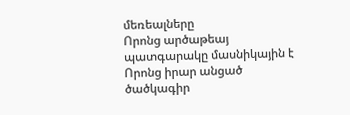մեռեալները
Որոնց արծաթեայ պատգարակը մասնիկային է
Որոնց իրար անցած
ծածկագիր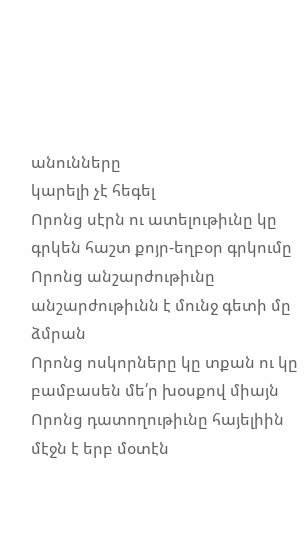անունները
կարելի չէ հեգել
Որոնց սէրն ու ատելութիւնը կը գրկեն հաշտ քոյր-եղբօր գրկումը
Որոնց անշարժութիւնը անշարժութիւնն է մունջ գետի մը ձմրան
Որոնց ոսկորները կը տքան ու կը բամբասեն մե՛ր խօսքով միայն
Որոնց դատողութիւնը հայելիին մէջն է երբ մօտէն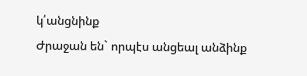կ՛անցնինք
Ժրաջան են` որպէս անցեալ անձինք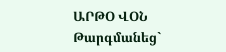ԱՐԹՕ ՎՕՆ
Թարգմանեց`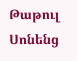Թաթուլ Սոնենց